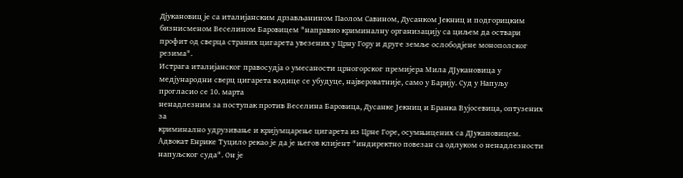Дјукановиц је са италијанским дрзављанином Паолом Савином, Дусанком Јекниц и подгорицким бизнисменом Веселином Баровицем "направио криминалну организацију са циљем да оствари профит од сверца страних цигарета увезених у Црну Гору и друге земље ослободјене монополског резима".
Истрага италијанског правосудја о умесаности црногорског премијера Мила ДЈукановица у медјународни сверц цигарета водице се убудуце, највероватније, само у Барију. Суд у Напуљу прогласио се 10. марта
ненадлезним за поступак против Веселина Баровица, Дусанке Јекниц и Бранка Вујосевица, оптузених за
криминално удрузивање и кријумцарење цигарета из Црне Горе, осумњицених са ДЈукановицем.
Адвокат Енрике Туцило рекао је да је његов клијент "индиректно повезан са одлуком о ненадлезности
напуљског суда". Он је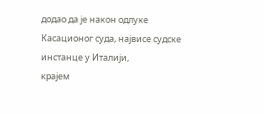додао да је након одлуке Касационог суда, највисе судске инстанце у Италији,
крајем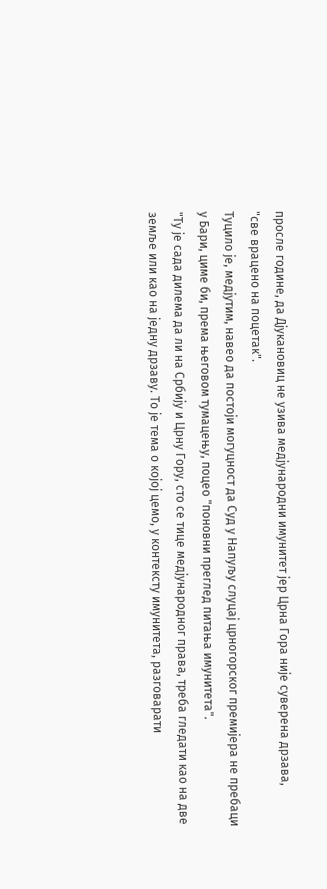просле године, да Дјукановиц не узива медјународни имунитет јер Црна Гора није суверена дрзава,
"све врацено на поцетак".
Туцило је, медјутим, навео да постоји могуцност да Суд у Напуљу слуцај црногорског премијера не пребаци
у Бари, циме би, према његовом тумацењу, поцео "поновни преглед питања имунитета".
"Ту је сада дилема да ли на Србију и Црну Гору, сто се тице медјународног права, треба гледати као на две
земље или као на једну дрзаву. То је тема о којој цемо, у контексту имунитета, разговарати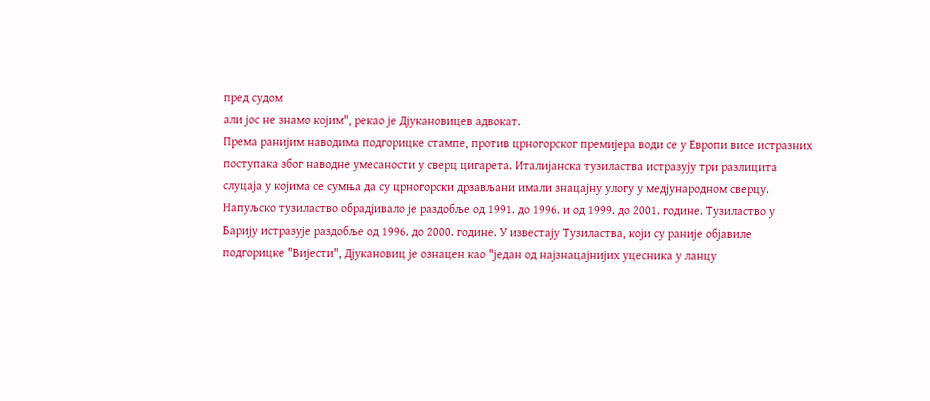пред судом
али јос не знамо којим", рекао је Дјукановицев адвокат.
Према ранијим наводима подгорицке стампе, против црногорског премијера води се у Европи висе истразних
поступака због наводне умесаности у сверц цигарета. Италијанска тузиластва истразују три разлицита
слуцаја у којима се сумња да су црногорски дрзављани имали знацајну улогу у медјународном сверцу.
Напуљско тузиластво обрадјивало је раздобље од 1991. до 1996. и од 1999. до 2001. године. Тузиластво у
Барију истразује раздобље од 1996. до 2000. године. У известају Тузиластва, који су раније објавиле
подгорицке "Вијести", Дјукановиц је ознацен као "један од најзнацајнијих уцесника у ланцу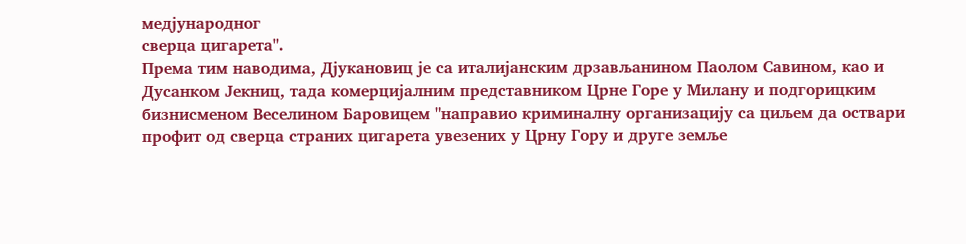медјународног
сверца цигарета".
Према тим наводима, Дјукановиц је са италијанским дрзављанином Паолом Савином, као и Дусанком Јекниц, тада комерцијалним представником Црне Горе у Милану и подгорицким бизнисменом Веселином Баровицем "направио криминалну организацију са циљем да оствари профит од сверца страних цигарета увезених у Црну Гору и друге земље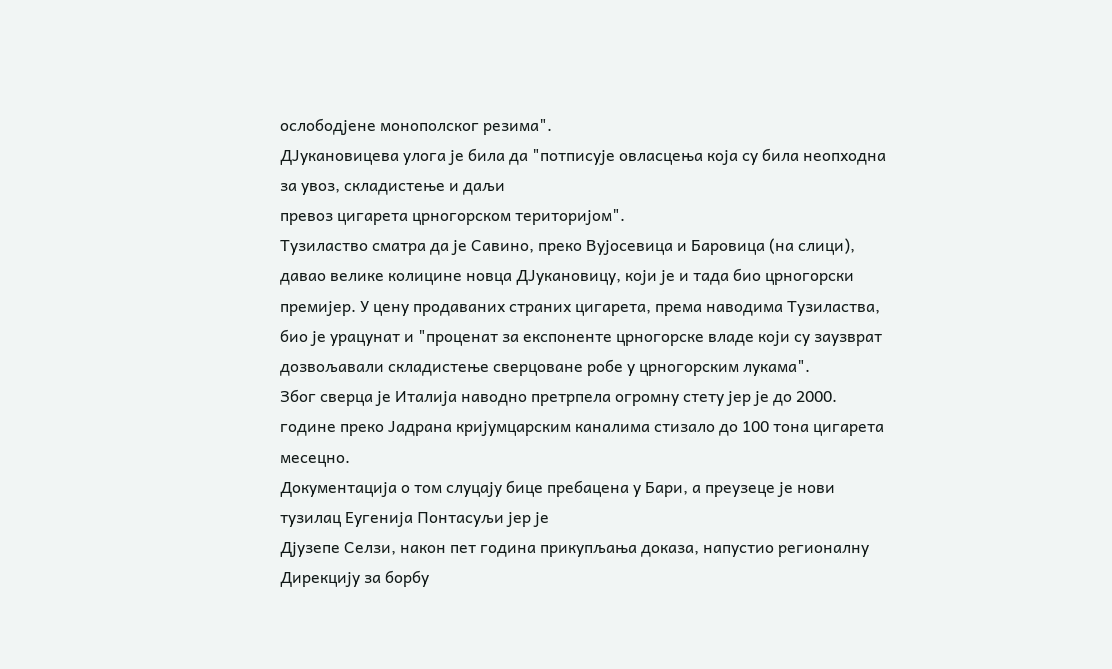ослободјене монополског резима".
ДЈукановицева улога је била да "потписује овласцења која су била неопходна за увоз, складистење и даљи
превоз цигарета црногорском територијом".
Тузиластво сматра да је Савино, преко Вујосевица и Баровица (на слици), давао велике колицине новца ДЈукановицу, који је и тада био црногорски премијер. У цену продаваних страних цигарета, према наводима Тузиластва, био је урацунат и "проценат за експоненте црногорске владе који су заузврат дозвољавали складистење сверцоване робе у црногорским лукама".
Због сверца је Италија наводно претрпела огромну стету јер је до 2000. године преко Јадрана кријумцарским каналима стизало до 100 тона цигарета месецно.
Документација о том слуцају бице пребацена у Бари, а преузеце је нови тузилац Еугенија Понтасуљи јер је
Дјузепе Селзи, након пет година прикупљања доказа, напустио регионалну Дирекцију за борбу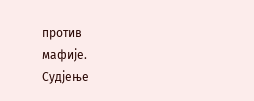против
мафије.
Судјење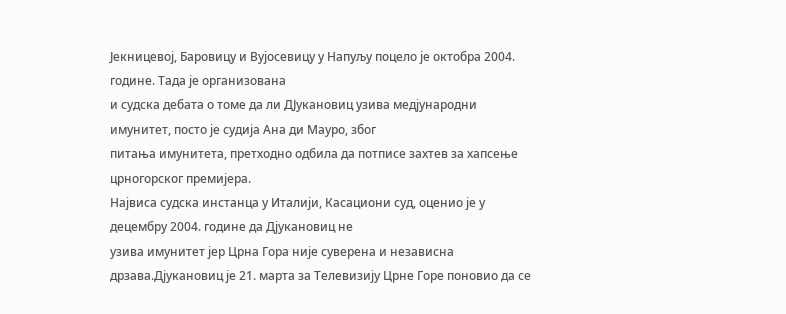Јекницевој, Баровицу и Вујосевицу у Напуљу поцело је октобра 2004. године. Тада је организована
и судска дебата о томе да ли ДЈукановиц узива медјународни имунитет, посто је судија Ана ди Мауро, због
питања имунитета, претходно одбила да потписе захтев за хапсење црногорског премијера.
Највиса судска инстанца у Италији, Касациони суд, оценио је у децембру 2004. године да Дјукановиц не
узива имунитет јер Црна Гора није суверена и независна дрзава.Дјукановиц је 21. марта за Телевизију Црне Горе поновио да се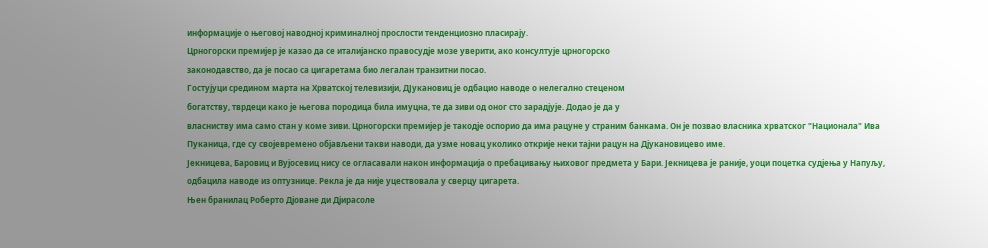информације о његовој наводној криминалној прослости тенденциозно пласирају.
Црногорски премијер је казао да се италијанско правосудје мозе уверити, ако консултује црногорско
законодавство, да је посао са цигаретама био легалан транзитни посао.
Гостујуци средином марта на Хрватској телевизији, ДЈукановиц је одбацио наводе о нелегално стеценом
богатству, тврдеци како је његова породица била имуцна, те да зиви од оног сто зарадјује. Додао је да у
власниству има само стан у коме зиви. Црногорски премијер је такодје оспорио да има рацуне у страним банкама. Он је позвао власника хрватског "Национала" Ива Пуканица, где су својевремено објављени такви наводи, да узме новац уколико открије неки тајни рацун на Дјукановицево име.
Јекницева, Баровиц и Вујосевиц нису се огласавали након информација о пребацивању њиховог предмета у Бари. Јекницева је раније, уоци поцетка судјења у Напуљу, одбацила наводе из оптузнице. Рекла је да није уцествовала у сверцу цигарета.
Њен бранилац Роберто Дјоване ди Дјирасоле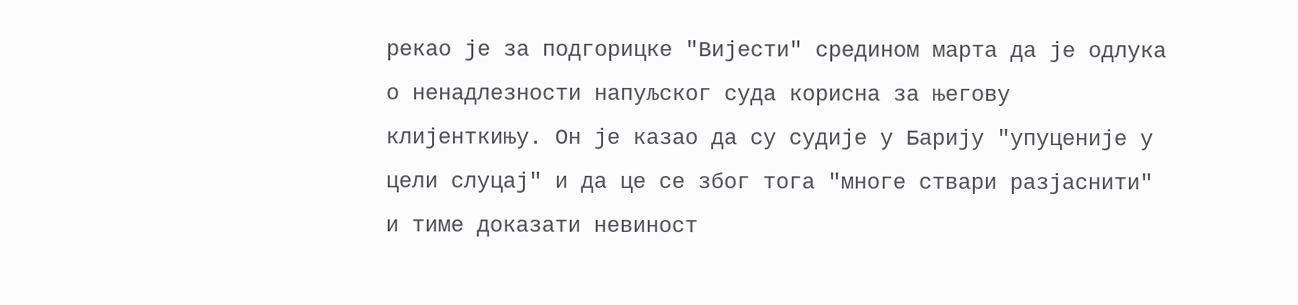рекао је за подгорицке "Вијести" средином марта да је одлука о ненадлезности напуљског суда корисна за његову клијенткињу. Он је казао да су судије у Барију "упуценије у цели слуцај" и да це се због тога "многе ствари разјаснити" и тиме доказати невиност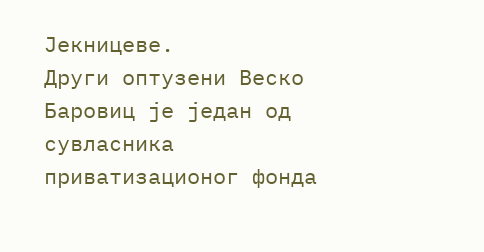Јекницеве.
Други оптузени Веско Баровиц је један од сувласника приватизационог фонда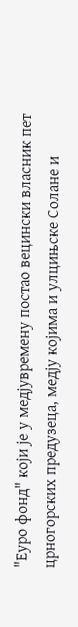"Еуро фонд" који је у медјувремену постао вецински власник пет црногорских предузеца, медју којима и улцињске Солане и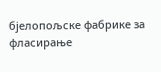бјелопољске фабрике за фласирање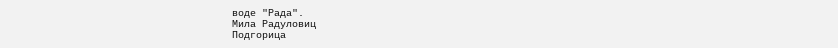воде "Рада".
Мила Радуловиц
Подгорица